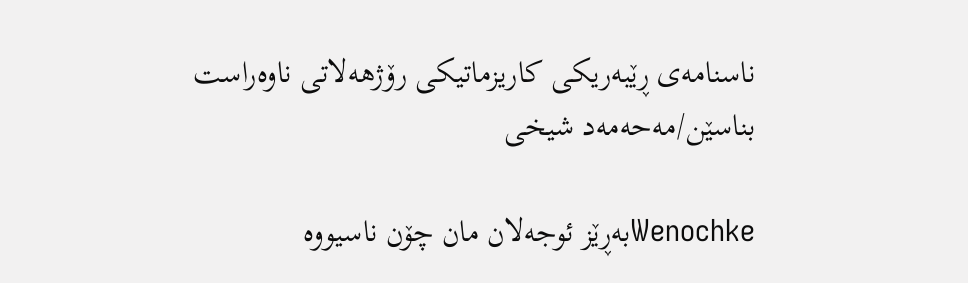ناسنامه‌ی ڕێبه‌ریکی کاریزماتیکی رۆژهه‌لاتی ناوه‌راست بناسێن/مه‌حه‌مه‌د شیخی

Wenochkeبه‌ڕێز ئوجه‌لان مان چۆن ناسیووه‌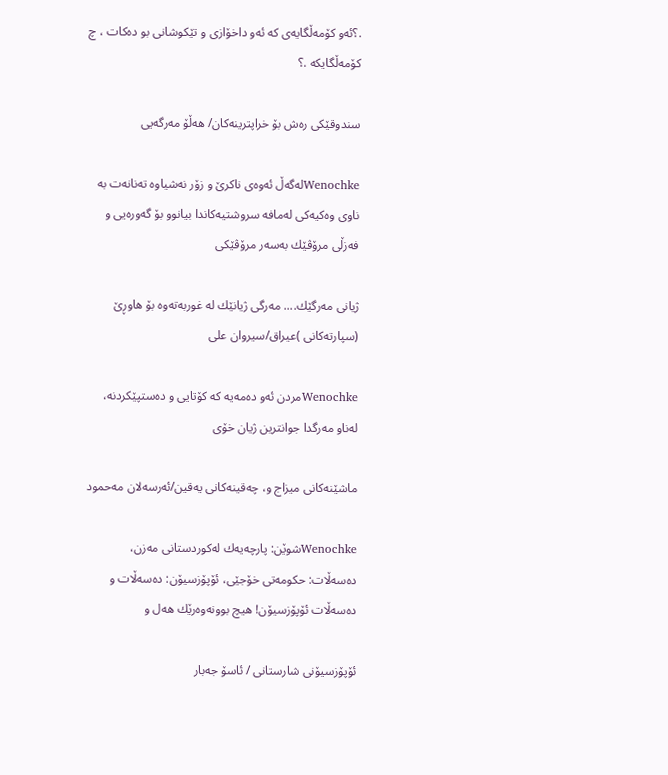.؟ئه‌و کۆمه‌ڵگایه‌ی که‌ ئه‌و داخۆازی و تێکوشانی بو ده‌کات ، چ کۆمه‌ڵگایکه‌ .؟

سندوقێكی رەش بۆ خراپترینەكان/ هەڵۆ مەرگەیی

Wenochkeلەگەڵ ئەوەی ناكرێ و زۆر نەشیاوە تەنانەت بە ناوی وەكیەكی لەمافە سروشتیەكاندا بیانوو بۆ گەورەیی و فەزڵی مرۆڤێك بەسەر مرۆڤێكی

ژیانی مه‌رگێك.... مه‌رگی ژیانێك له‌ غوربه‌ته‌وه‌ بۆ هاوڕێ‌ (سپارته‌كانی )عیراق/سیروان علی

Wenochkeمردن ئه‌و ده‌مه‌یه‌ كه‌ كۆتایی و ده‌ستپێكردنه‌، له‌ناو مه‌رگدا جوانترین ژیان خۆی

ماشێنه‌كانی میزاج و، چه‌قینه‌كانی یه‌قین/ئه‌رسه‌لان مه‌حمود

Wenochkeشوێن: پارچه‌یه‌ك له‌كوردستانی مه‌زن، ده‌سه‌ڵات: حكومه‌تی خۆجێی، ئۆپۆزسیۆن: ده‌سه‌ڵات و ده‌سه‌ڵات ئۆپۆزسیۆن! هیچ بوونه‌وه‌رێك هه‌ل و

ئۆپۆزسیۆنی‌ شارستانی‌ / ئاسۆ جه‌بار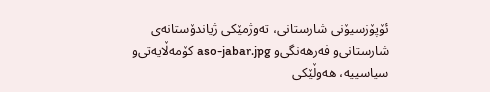ئۆپۆزسیۆنی‌ شارستانی‌، ته‌وژمێكی‌ ژیاندۆستانه‌ی‌ شارستانی‌‌و فه‌رهه‌نگی‌‌و aso-jabar.jpg كۆمه‌ڵایه‌تی‌‌و سیاسییه‌، هه‌وڵێكی‌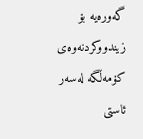گه‌وره‌یه‌ بۆ زیندووكردنه‌وه‌ی‌ كۆمه‌ڵگه‌ له‌سه‌ر ئاستی‌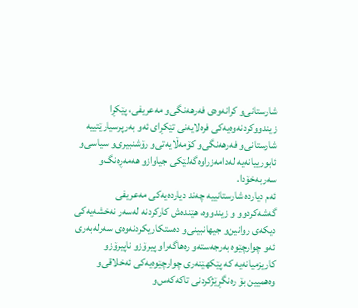شارستانی‌‌و كرانه‌وه‌ی‌ فه‌رهه‌نگی‌‌و مه‌عریفی‌، پێكڕا زیندووكردنه‌وه‌یه‌كی‌ فره‌لایه‌نی‌ تێكڕای‌ ئه‌و به‌رپرسیارێتییه‌ شارستانی‌‌و فه‌رهه‌نگی‌‌و كۆمه‌ڵایه‌تی‌‌و رۆشنبیری‌‌و سیاسی‌‌و ئابورییانه‌یه‌ له‌دامه‌زراوه‌گه‌لێكی‌ جیاواز‌و هه‌مه‌ڕه‌نگ‌و سه‌ربه‌خۆدا.
ئه‌م دیارده‌ شارستانییه‌ چه‌ند دیارده‌یه‌كی‌ مه‌عریفی‌ گه‌شه‌كردوو ‌و زیندووه‌، هێنده‌ش كاركردنه‌ له‌سه‌ر نه‌خشه‌یه‌كی‌ دیكه‌ی‌ روانین‌و جیهانبینی‌‌و ده‌ستكاریكردنه‌وه‌ی‌ سه‌رله‌به‌ری‌ ئه‌و چوارچێوه‌ به‌رجه‌سته‌‌و ره‌هاگه‌را‌و پیرۆز‌و ناپیرۆز‌و كاریزمیانه‌یه‌ كه‌ پێكهێنه‌ری‌ چوارچێوه‌یه‌كی‌ ئه‌خلاقی‌‌و وه‌همیین بۆ ره‌نگڕێژكردنی‌ تاكه‌كه‌س‌و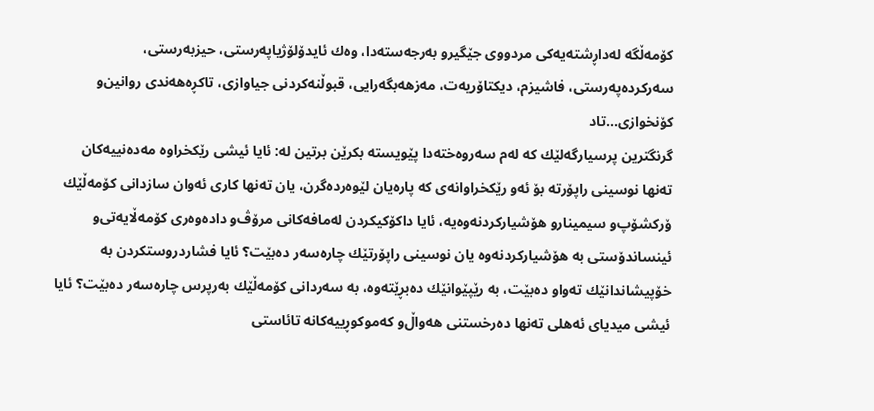كۆمه‌ڵگه‌ له‌داڕشته‌یه‌كی‌ مردووی‌ جێگیر‌و به‌رجه‌سته‌دا، وه‌ك ئایدۆلۆژیاپه‌رستی‌، حیزبه‌رستی‌، سه‌ركرده‌په‌رستی‌، فاشیزم، دیكتاۆریه‌ت، مه‌زهه‌بگه‌رایی‌، قبوڵنه‌كردنی‌ جیاوازی‌، تاكڕه‌هه‌ندی‌ روانین‌و كۆنخوازی‌...تاد
گرنگترین پرسیارگه‌لێك كه‌ له‌م سه‌روه‌خته‌دا پێویسته‌ بكرێن برتین له‌: ئایا ئیشی‌ رێكخراوه‌ مه‌ده‌نییه‌كان ته‌نها نوسینی‌ راپۆرته‌ بۆ ئه‌و رێكخراوانه‌ی‌ كه‌ پاره‌یان لێوه‌رده‌گرن، یان ته‌نها كاری‌ ئه‌وان سازدانی‌ كۆمه‌ڵێك ۆركشۆپ‌و سیمینار‌و هۆشیاركردنه‌وه‌یه‌، ئایا داكۆكیكردن له‌مافه‌كانی‌ مرۆڤ‌و داده‌وه‌ری‌ كۆمه‌ڵایه‌تی‌‌و ئینساندۆستی‌ به‌ هۆشیاركردنه‌وه‌ یان نوسینی‌ راپۆرتێك چاره‌سه‌ر ده‌بێت؟ ئایا فشاردروستكردن به‌ خۆپیشاندانێك ته‌واو ده‌بێت، به‌ رێپێوانێك ده‌بڕێته‌وه‌، به‌ سه‌ردانی‌ كۆمه‌ڵێك به‌رپرس چاره‌سه‌ر ده‌بێت؟ ئایا ئیشی‌ میدیای‌ ئه‌هلی‌ ته‌نها ده‌رخستنی‌ هه‌واڵ‌و كه‌موكوڕییه‌كانه‌ تائاستی‌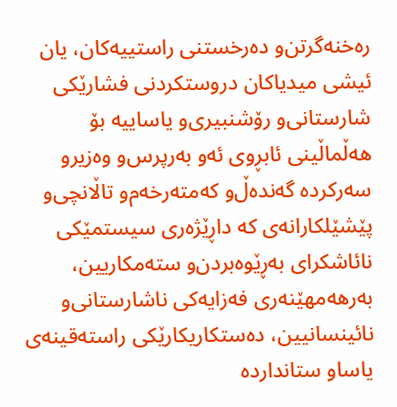ره‌خنه‌گرتن‌و ده‌رخستنی‌ راستییه‌كان، یان ئیشی‌ میدیاكان دروستكردنی‌ فشارێكی‌ شارستانی‌‌و رۆشنبیری‌‌و یاساییه‌ بۆ هه‌ڵماڵینی‌ ئابڕوی‌ ئه‌و به‌رپرس‌و وه‌زیر‌و سه‌ركرده‌ گه‌نده‌ڵ‌و كه‌مته‌رخه‌م‌و تاڵانچی‌‌و پێشێلكارانه‌ی‌ كه‌ داڕێژه‌ری‌ سیستمێكی‌ نائاشكرای‌ به‌ڕێوه‌بردن‌و سته‌مكاریین، به‌رهه‌مهێنه‌ری‌ فه‌زایه‌كی‌ ناشارستانی‌‌و نائینسانیین، ده‌ستكاریكارێكی‌ راسته‌قینه‌ی‌ یاسا‌و ستاندارده‌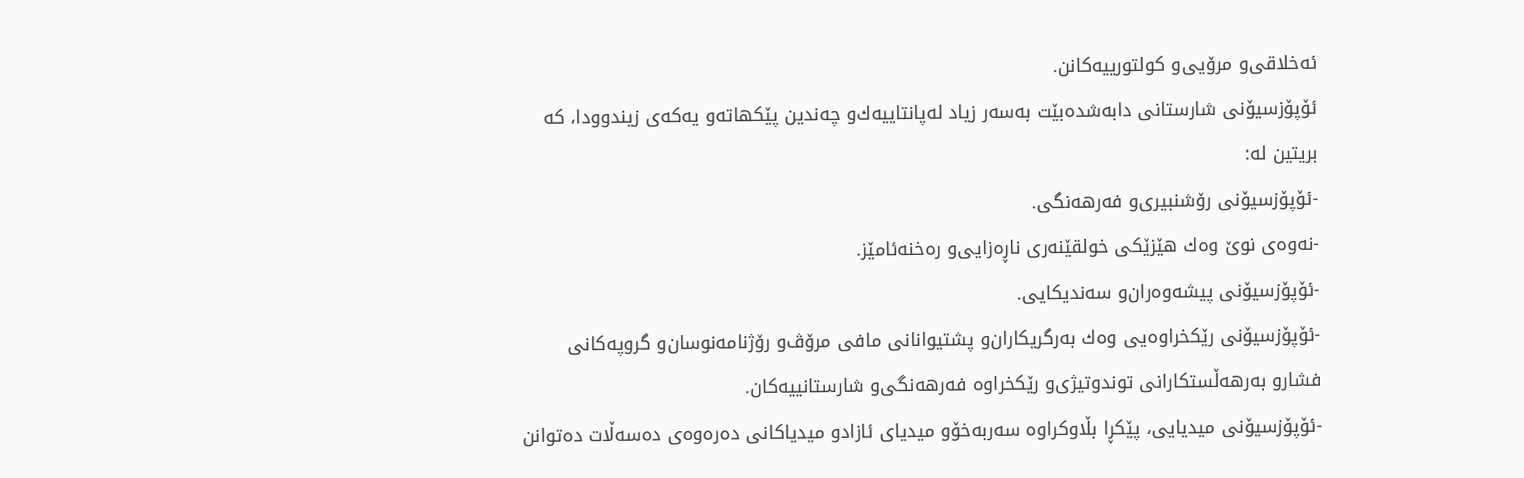ئه‌خلاقی‌‌و مرۆیی‌‌و كولتورییه‌كانن.
ئۆپۆزسیۆنی‌ شارستانی‌ دابه‌شده‌بێت به‌سه‌ر زیاد له‌پانتاییه‌ك‌و چه‌ندین پێكهاته‌‌و یه‌كه‌ی‌ زیندوودا، كه‌ بریتین له‌:
-ئۆپۆزسیۆنی‌ رۆشنبیری‌‌و فه‌رهه‌نگی‌.
-نه‌وه‌ی‌ نوێ‌ وه‌ك هێزێكی‌ خولقێنه‌ری‌ ناڕه‌زایی‌‌و ره‌خنه‌ئامێز.
-ئۆپۆزسیۆنی‌ پیشه‌وه‌ران‌و سه‌ندیكایی‌.
-ئۆپۆزسیۆنی‌ رێكخراوه‌یی‌ وه‌ك به‌رگریكاران‌و پشتیوانانی‌ مافی‌ مرۆڤ‌و رۆژنامه‌نوسان‌و گروپه‌كانی‌ فشار‌و به‌رهه‌ڵستكارانی‌ توندوتیژی‌‌و رێكخراوه‌ فه‌رهه‌نگی‌‌و شارستانییه‌كان.
-ئۆپۆزسیۆنی‌ میدیایی‌، پێكڕا بڵاوكراوه‌ سه‌ربه‌خۆ‌و میدیای‌ ئازاد‌و میدیاكانی‌ ده‌ره‌وه‌ی‌ ده‌سه‌ڵات ده‌توانن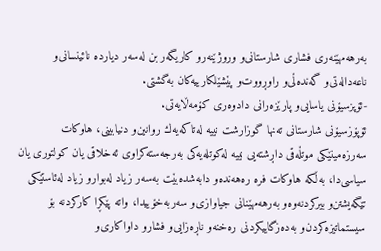به‌رهه‌مهێنه‌ری‌ فشاری‌ شارستانی‌‌و وروژێنه‌ر‌و كاریگه‌ر بن له‌سه‌ر دیارده‌ نائینسانی‌‌و ناعه‌داله‌تی‌‌و گه‌نده‌ڵی‌‌و راوڕووت‌و پێشێلكارییه‌كان به‌گشتی‌.
-ئۆپزسیۆنی‌ یاسایی‌‌و پارێزه‌رانی‌ دادوه‌ری‌ كۆمه‌ڵایه‌تی‌.
ئۆپۆزسیۆنی‌ شارستانی‌ ته‌نها گوزارشت نییه‌ له‌تاكه‌یه‌ك روانین‌و دنیابینی‌، هاوكات سه‌رزه‌مینێكی‌ موتڵه‌قی‌ داڕشته‌یی نییه‌ له‌كوتله‌یه‌كی‌ به‌رجه‌سته‌كراوی‌ ئه‌خلاقی‌ یان كولتوری‌ یان سیاسی‌دا، به‌ڵكه‌ هاوكات فره‌ ره‌هه‌نده‌‌و دابه‌شده‌بێت به‌سه‌ر زیاد له‌بوار‌و زیاد له‌ئاستێكی‌ تێگه‌یشتن‌و بیركردنه‌وه‌‌و به‌رهه‌مهێنانی‌ جیاوازی‌‌و سه‌ربه‌خۆییدا، واته‌ پێكڕا كاركردنه‌ بۆ سیستماتیزه‌كردن‌و به‌ده‌زگاییكردنی‌ ره‌خنه‌‌و ناڕه‌زایی‌‌و فشار‌و داواكاری‌‌و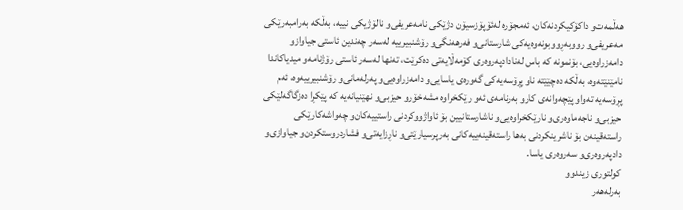هه‌ڵمه‌ت‌و داكۆكیكردنه‌كان، ئه‌مجۆره‌ له‌ئۆپۆزسیۆن دژێكی‌ نامه‌عریفی‌‌و نالۆژیكی‌ نییه‌، به‌ڵكه‌ به‌رامبه‌رێكی‌ مه‌عریفی‌‌و رووبه‌ڕووبونه‌وه‌یه‌كی‌ شارستانی‌‌و فه‌رهه‌نگی‌‌و رۆشنبیرییه‌ له‌سه‌ر چه‌ندین ئاستی‌ جیاواز‌و دامه‌زراوه‌یی‌، بۆنمونه‌ كه‌ باس له‌نادادپه‌روه‌ری‌ كۆمه‌ڵایه‌تی‌ ده‌كرێت، ته‌نها له‌سه‌ر ئاستی‌ رۆژنامه‌‌و میدیاكاندا نامێنێته‌وه‌، به‌ڵكه‌ ده‌چێێته‌ ناو پڕۆسه‌یه‌كی‌ گه‌وره‌ی‌ یاسایی‌‌و دامه‌زراوه‌یی‌‌و په‌رله‌مانی‌‌و رۆشنبیرییه‌وه‌، ئه‌م پڕۆسه‌یه‌ ته‌واو پێچه‌وانه‌ی‌ كار‌و به‌رنامه‌ی‌ ئه‌و رێكخراوه‌ مشه‌خۆر‌و حیزبی‌‌و نهێنیانه‌یه‌ كه‌ پێكڕا ده‌زگاگه‌لێكی‌ حیزبی‌‌و ناجه‌ماوه‌ری‌‌و نارێكخراوه‌یی‌‌و ناشارستانیین بۆ ئاواژووكردنی‌ راستییه‌كان‌و چه‌واشه‌كارێكی‌ راسته‌قینه‌ن بۆ ناشرینكردنی‌ به‌ها راسته‌قینه‌ییه‌كانی‌ به‌رپرسیارێتی‌‌و ناڕزایه‌تی‌‌و فشاردروستكردن‌و جیاوازی‌‌و دادپه‌روه‌ری‌‌و سه‌روه‌ری‌ یاسا.
كولتوری‌ زیندوو
به‌رله‌هه‌ر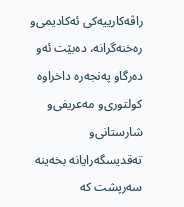راڤه‌كارییه‌كی‌ ئه‌كادیمی‌‌و ره‌خنه‌گرانه‌، ده‌بێت ئه‌و ده‌رگا‌و په‌نجه‌ره‌ داخراوه‌ كولتوری‌‌و مه‌عریفی‌‌و شارستانی‌‌و ته‌قدیسگه‌رایانه‌ بخه‌ینه‌ سه‌رپشت كه‌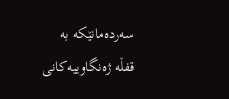سه‌رده‌مانێكه‌ به‌ قفڵه‌ ژه‌نگاوییه‌كانی‌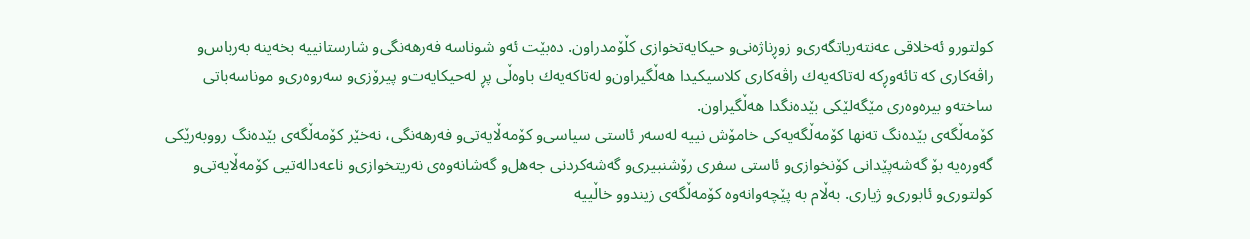كولتور‌و ئه‌خلاقی‌ عه‌نته‌ریاتگه‌ری‌‌و زوڕناژه‌نی‌‌و حیكایه‌تخوازی‌ كڵۆمدراون. ده‌بێت ئه‌و شوناسه‌ فه‌رهه‌نگی‌‌و شارستانییه‌ بخه‌ینه‌ به‌رباس‌و راڤه‌كاری‌ كه‌ تائه‌وڕكه‌ له‌تاكه‌یه‌ك راڤه‌كاری‌ كلاسیكیدا هه‌ڵگیراون‌و له‌تاكه‌یه‌ك باوه‌ڵی‌ پڕ له‌حیكایه‌ت‌و پیرۆزی‌‌و سه‌روه‌ری‌‌و موناسه‌باتی‌ ساخته‌‌و بیره‌وه‌ری‌ مێگه‌لێكی‌ بێده‌نگدا هه‌ڵگیراون.
كۆمه‌ڵگه‌ی‌ بێده‌نگ ته‌نها كۆمه‌ڵگه‌یه‌كی‌ خامۆش نییه‌ له‌سه‌ر ئاستی‌ سیاسی‌‌و كۆمه‌ڵایه‌تی‌‌و فه‌رهه‌نگی‌، نه‌خێر كۆمه‌ڵگه‌ی‌ بێده‌نگ رووبه‌رێكی‌ گه‌وره‌یه‌ بۆ گه‌شه‌پێدانی‌ كۆنخوازی‌‌و ئاستی‌ سفری‌ رۆشنبیری‌‌و گه‌شه‌كردنی‌ جه‌هل‌و گه‌شانه‌وه‌ی‌ نه‌ریتخوازی‌‌و ناعه‌داله‌تیی‌ كۆمه‌ڵایه‌تی‌‌و كولتوری‌‌و ئابوری‌‌و ژیاری‌. به‌ڵام به‌ پێچه‌وانه‌وه‌ كۆمه‌ڵگه‌ی‌ زیندوو خاڵییه‌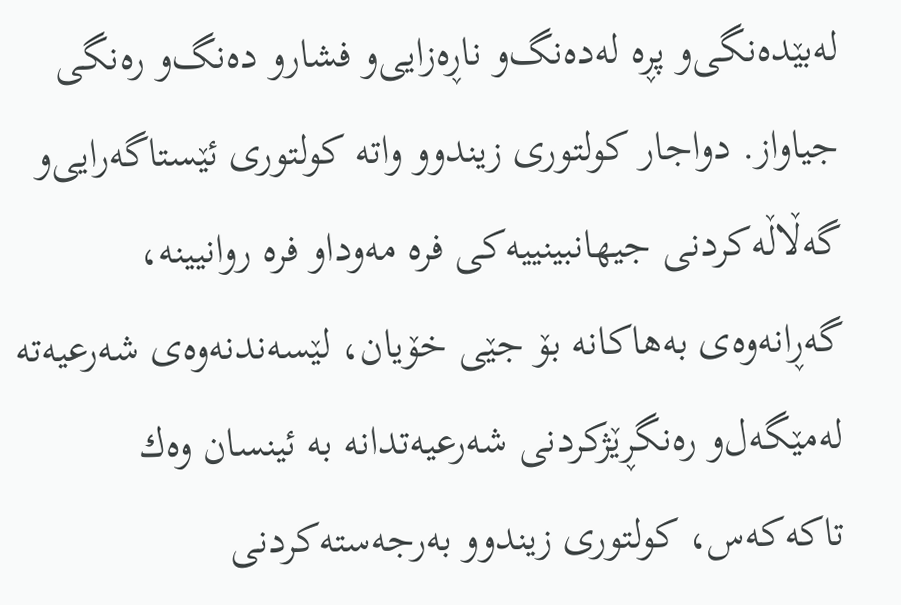له‌بێده‌نگی‌‌و پڕه‌ له‌ده‌نگ‌و ناڕه‌زایی‌‌و فشار‌و ده‌نگ‌و ره‌نگی‌ جیاواز. دواجار كولتوری‌ زیندوو واته‌ كولتوری‌ ئێستاگه‌رایی‌‌و گه‌ڵاڵه‌كردنی‌ جیهانبینییه‌كی‌ فره‌ مه‌ودا‌و فره‌ روانیینه‌، گه‌ڕانه‌وه‌ی‌ به‌هاكانه‌ بۆ جێی‌ خۆیان، لێسه‌ندنه‌وه‌ی‌ شه‌رعیه‌ته‌ له‌مێگه‌ل‌و ره‌نگڕێژكردنی‌ شه‌رعیه‌تدانه‌ به‌ ئینسان وه‌ك تاكه‌كه‌س، كولتوری‌ زیندوو به‌رجه‌سته‌كردنی‌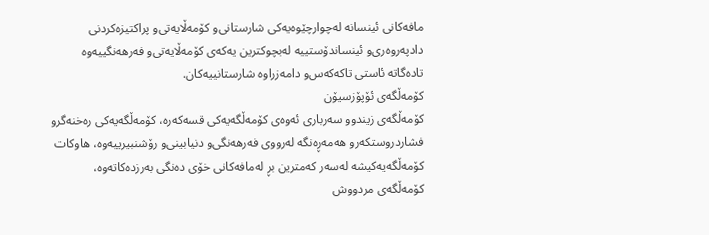مافه‌كانی‌ ئینسانه‌ له‌چوارچێوه‌یه‌كی‌ شارستانی‌‌و كۆمه‌ڵایه‌تی‌‌و پراكتیزه‌كردنی‌ دادپه‌روه‌ری‌‌و ئینساندۆستییه‌ له‌بچوكترین یه‌كه‌ی‌ كۆمه‌ڵایه‌تی‌‌و فه‌رهه‌نگییه‌وه‌ تاده‌گاته‌ ئاستی‌ تاكه‌كه‌س‌و دامه‌زراوه‌ شارستانییه‌كان.
كۆمه‌ڵگه‌ی‌ ئۆپۆزسیۆن
كۆمه‌ڵگه‌ی‌ زیندوو سه‌رباری‌ ئه‌وه‌ی‌ كۆمه‌ڵگه‌یه‌كی‌ قسه‌كه‌ره‌، كۆمه‌ڵگه‌یه‌كی‌ ره‌خنه‌گر‌و فشاردروستكه‌ر‌و هه‌مه‌ڕه‌نگه‌ له‌رووی‌ فه‌رهه‌نگی‌‌و دنیابینی‌‌و رۆشنبیرییه‌وه‌، هاوكات كۆمه‌ڵگه‌یه‌كیشه‌ له‌سه‌ر كه‌مترین بڕ له‌مافه‌كانی‌ خۆی‌ ده‌نگی‌ به‌رزده‌كاته‌وه‌، كۆمه‌ڵگه‌ی‌ مردووش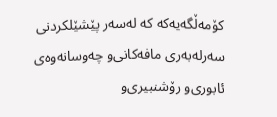كۆمه‌ڵگه‌یه‌كه‌ كه‌ له‌سه‌ر پێشێلكردنی‌ سه‌رله‌به‌ری‌ مافه‌كانی‌‌و چه‌وسانه‌وه‌ی‌ ئابوری‌‌و رۆشنبیری‌‌و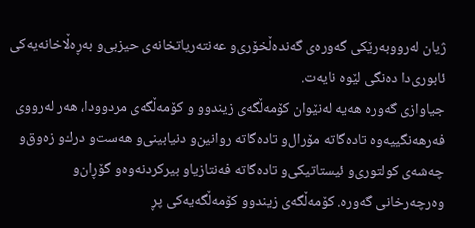ژیان له‌رووبه‌رێكی‌ گه‌وره‌ی‌ گه‌نده‌ڵخۆری‌‌و عه‌نته‌ریاتخانه‌ی‌ حیزبی‌‌و به‌ڕه‌ڵاخانه‌یه‌كی‌ ئابوری‌دا ده‌نگی‌ لێوه‌ نایه‌ت.
جیاوازی‌ گه‌وره‌ هه‌یه‌ له‌نێوان كۆمه‌ڵگه‌ی‌ زیندوو ‌و كۆمه‌ڵگه‌ی‌ مردوودا، هه‌ر له‌رووی‌ فه‌رهه‌نگییه‌وه‌ تاده‌گاته‌ مۆرال‌و تاده‌گاته‌ روانین‌و دنیابینی‌‌و هه‌ست‌و درك‌و زه‌وق‌و چه‌شه‌ی‌ كولتوری‌‌و ئیستاتیكی‌‌و تاده‌گاته‌ فه‌نتازیا‌و بیركردنه‌وه‌‌و گۆڕان‌و وه‌رچه‌رخانی‌ گه‌وره‌. كۆمه‌ڵگه‌ی‌ زیندوو كۆمه‌ڵگه‌یه‌كی‌ پڕ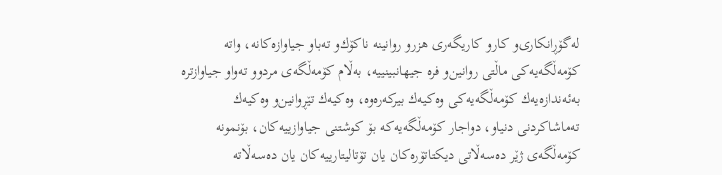له‌گۆڕانكاری‌‌و كار‌و كاریگه‌ری‌ هزر‌و روانینه‌ ناكۆك‌و ته‌با‌و جیاوازه‌كانه‌، واته‌ كۆمه‌ڵگه‌یه‌كی‌ ماڵتی‌ روانین‌و فره‌ جیهانبینییه‌، به‌ڵام كۆمه‌ڵگه‌ی‌ مردوو ته‌واو جیاوازتره‌ به‌ئه‌ندازه‌یه‌ك كۆمه‌ڵگه‌یه‌كی‌ وه‌كیه‌ك بیركه‌ره‌وه‌، وه‌كیه‌ك تێڕوانین‌و وه‌كیه‌ك ته‌ماشاكردنی‌ دنیا‌و، دواجار كۆمه‌ڵگه‌یه‌كه‌ بۆ كوشتنی‌ جیاوازییه‌كان، بۆنمونه‌ كۆمه‌ڵگه‌ی‌ ژێر ده‌سه‌ڵاتی‌ دیكتاتۆره‌كان یان تۆتالیتارییه‌كان یان ده‌سه‌ڵاته‌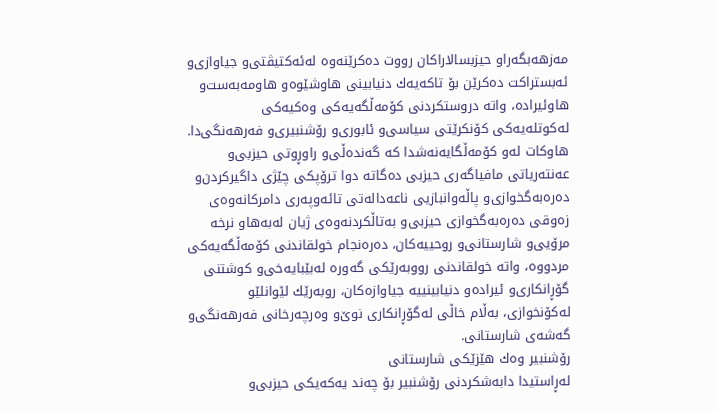مه‌زهه‌بگه‌را‌و حیزبسالاراكان رووت ده‌كرێنه‌وه‌ له‌ئه‌كتیڤتی‌‌و جیاوازی‌‌و ئه‌بستراكت ده‌كرێن بۆ تاكه‌یه‌ك دنیابینی‌ هاوشێوه‌‌و هاومه‌به‌ست‌و هاوئیراده‌، واته‌ دروستكردنی‌ كۆمه‌ڵگه‌یه‌كی‌ وه‌كیه‌كی‌ له‌كوتله‌یه‌كی‌ كۆنكرێتی‌ سیاسی‌‌و ئابوری‌‌و رۆشنبیری‌‌و فه‌رهه‌نگی‌دا. هاوكات له‌و كۆمه‌ڵگایه‌نه‌شدا كه‌ گه‌نده‌ڵی‌‌و راوڕوتی‌ حیزبی‌‌و عه‌نته‌ریاتی‌ مافیاگه‌ری‌ حیزبی‌ ده‌گاته‌ دوا ترۆپكی‌ چێژی‌ داگیركردن‌و ده‌ره‌به‌گخوازی‌‌و پاڵه‌وانبازیی‌ ناعه‌داله‌تی‌ تائه‌وپه‌ری‌ دامركانه‌وه‌ی‌ زه‌وقی‌ ده‌ره‌به‌گخوازی‌ حیزبی‌‌و به‌تاڵكردنه‌وه‌ی‌ ژیان له‌به‌ها‌و نرخه‌ مرۆیی‌و شارستانی‌‌و روحییه‌كان، ده‌ره‌نجام خولقاندنی‌ كۆمه‌ڵگه‌یه‌كی‌ مردووه‌، واته‌ خولقاندنی‌ رووبه‌رێكی‌ گه‌وره‌ له‌بێبایه‌خی‌‌و كوشتنی‌ گۆڕانكاری‌‌و ئیراده‌‌و دنیابینییه‌ جیاوازه‌كان، روبه‌رێك لێوانلێو له‌كۆنخوازی‌، به‌ڵام خاڵی‌ له‌گۆڕانكاری‌ نوێ‌‌و وه‌رچه‌رخانی‌ فه‌رهه‌نگی‌‌و گه‌شه‌ی‌ شارستانی‌.
رۆشنبیر وه‌ك هێزێكی‌ شارستانی‌
له‌ڕاستیدا دابه‌شكردنی‌ رۆشنبیر بۆ چه‌ند یه‌كه‌یكی‌ حیزبی‌‌و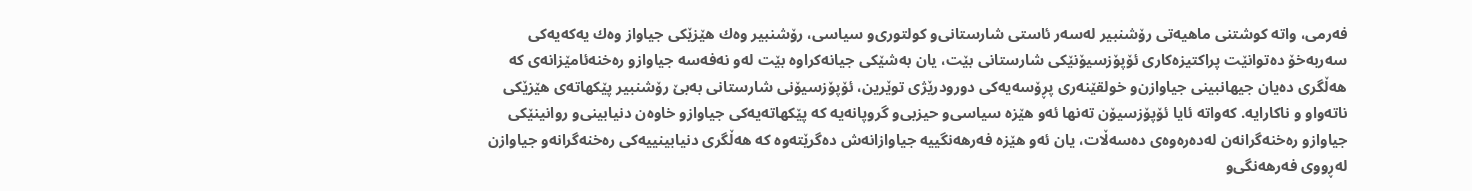فه‌رمی‌، واته‌ كوشتنی‌ ماهیه‌تی‌ رۆشنبیر له‌سه‌ر ئاستی‌ شارستانی‌‌و كولتوری‌‌و سیاسی‌، رۆشنبیر وه‌ك هێزێكی‌ جیاواز وه‌ك یه‌كه‌یه‌كی‌ سه‌ربه‌خۆ ده‌توانێت پراكتیزه‌كاری‌ ئۆپۆزسیۆنێكی‌ شارستانی‌ بێت، یان به‌شێكی‌ جیانه‌كراوه‌ بێت له‌و نه‌فه‌سه‌ جیاواز‌و ره‌خنه‌ئامێزانه‌ی‌ كه‌ هه‌ڵگری‌ ده‌یان جیهانبینی‌ جیاوازن‌و خولقێنه‌ری‌ پڕۆسه‌یه‌كی‌ دورودرێژی‌ توێرین، ئۆپۆزسیۆنی‌ شارستانی‌ به‌بێ‌ رۆشنبیر پێكهاته‌ی‌ هێزێكی‌ ناته‌واو ‌و ناكارایه‌. كه‌واته‌ ئایا ئۆپۆزسیۆن ته‌نها ئه‌و هێزه‌ سیاسی‌‌و حیزبی‌‌و گروپانه‌یه‌ كه‌ پێكهاته‌یه‌كی‌ جیاواز‌و خاوه‌ن دنیابینی‌‌و روانینێكی‌ جیاواز‌و ره‌خنه‌گرانه‌ن له‌ده‌ره‌وه‌ی‌ ده‌سه‌ڵات، یان ئه‌و هێزه‌ فه‌رهه‌نگییه‌ جیاوازانه‌ش ده‌گرێته‌وه‌ كه‌ هه‌ڵگری‌ دنیابینییه‌كی‌ ره‌خنه‌گرانه‌‌و جیاوازن له‌ڕووی‌ فه‌رهه‌نگی‌‌و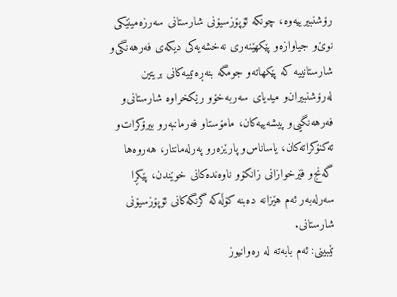رۆشنبیرییه‌وه‌، چونكه‌ ئۆپۆزسیۆنی‌ شارستانی‌ سه‌رزه‌مینێكی‌ نوێ‌‌و جیاوازه‌‌و پێكهێنه‌ری‌ نه‌خشه‌یه‌كی‌ دیكه‌ی‌ فه‌رهه‌نگی‌‌و شارستانییه‌ كه‌ پێكهاته‌‌و جومگه‌ بنه‌ڕه‌تییه‌كانی‌ بریتین له‌رۆشنبیران‌و میدیای‌ سه‌ربه‌خۆ‌و رێكخراوه‌ شارستانی‌‌و فه‌رهه‌نگیی‌و پیشه‌ییه‌كان، مامۆستا‌و فه‌رمانبه‌ر‌و بیرۆكرات‌و ته‌كنۆكراته‌كان، یاساناس‌و پارێزه‌ر‌و په‌رله‌مانتار، هه‌روه‌ها گه‌نج‌و فێرخوازانی‌ زانكۆ‌و ناوه‌نده‌كانی‌ خوێندن، پێكڕا سه‌رله‌به‌ر ئه‌م هێزانه‌ ده‌بنه‌ كۆڵه‌كه‌ گرنگه‌كانی‌ ئۆپۆزسیۆنی‌ شارستانی‌.
تێبینی: ئه‌م بابه‌ته‌ لە ره‌وانیوز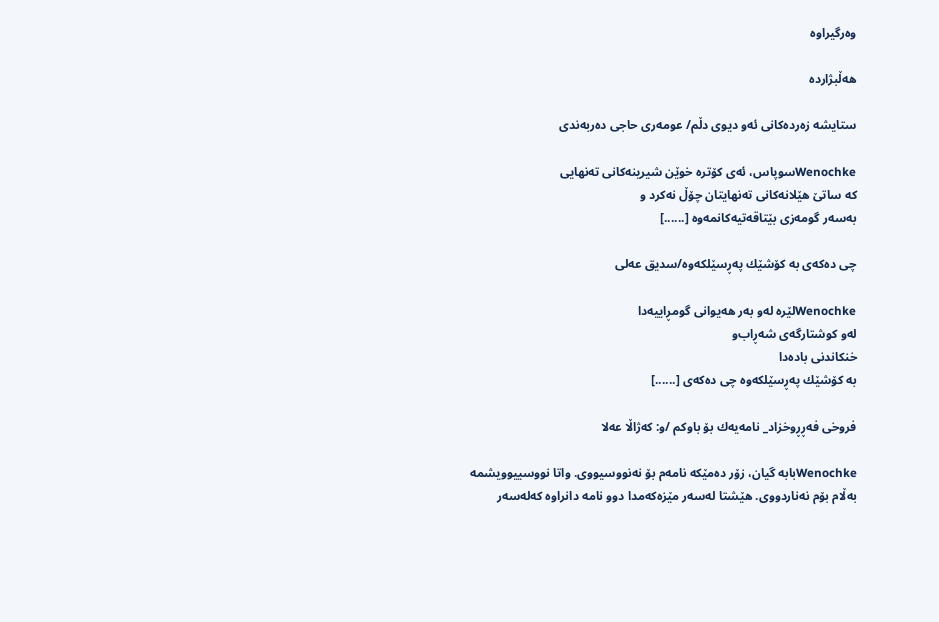وەرگیراوە

هەڵبژاردە

ستایشه‌ زه‌رده‌کانی ئه‌و دیوی دڵم/ عومه‌ری حاجی ده‌ربه‌ندی

Wenochkeسوپاس، ئه‌ی کۆتره‌ خوێن شیرینه‌کانی ته‌نهایی
که‌ ساتێ هێلانه‌کانی ته‌نهایتان چۆڵ نه‌کرد و
به‌سه‌ر گومه‌زی بێتاقه‌تیه‌کانمه‌وه‌ [......]

چی دەكەی بە كۆشێك پەڕسێلكەوە/سدیق عەلی

Wenochkeلێرە لەو بەر هەیوانی گومڕاییەدا
لەو كوشتارگەی شەڕاب‌و
خنكاندنی بادەدا
بە كۆشێك پەڕسێلكەوە چی دەكەی [......]

فروخی فەڕڕوخزاد_ نامەیەك بۆ باوكم /و: كەژاڵا عەلا

Wenochkeبابە گیان، زۆر دەمێكە نامەم بۆ نەنووسیووی. واتا نووسییوویشمە بەڵام بۆم نەناردووی. هێشتا لەسەر مێزەكەمدا دوو نامە دانراوە كەلەسەر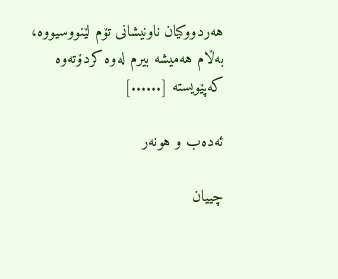هەردووكیان ناونیشانی تۆم لێنووسیووە، بەڵام هەمیشە بیرم لەوە كردۆتەوە كەپێویستە [......]

ئەدەب و هونەر

چییان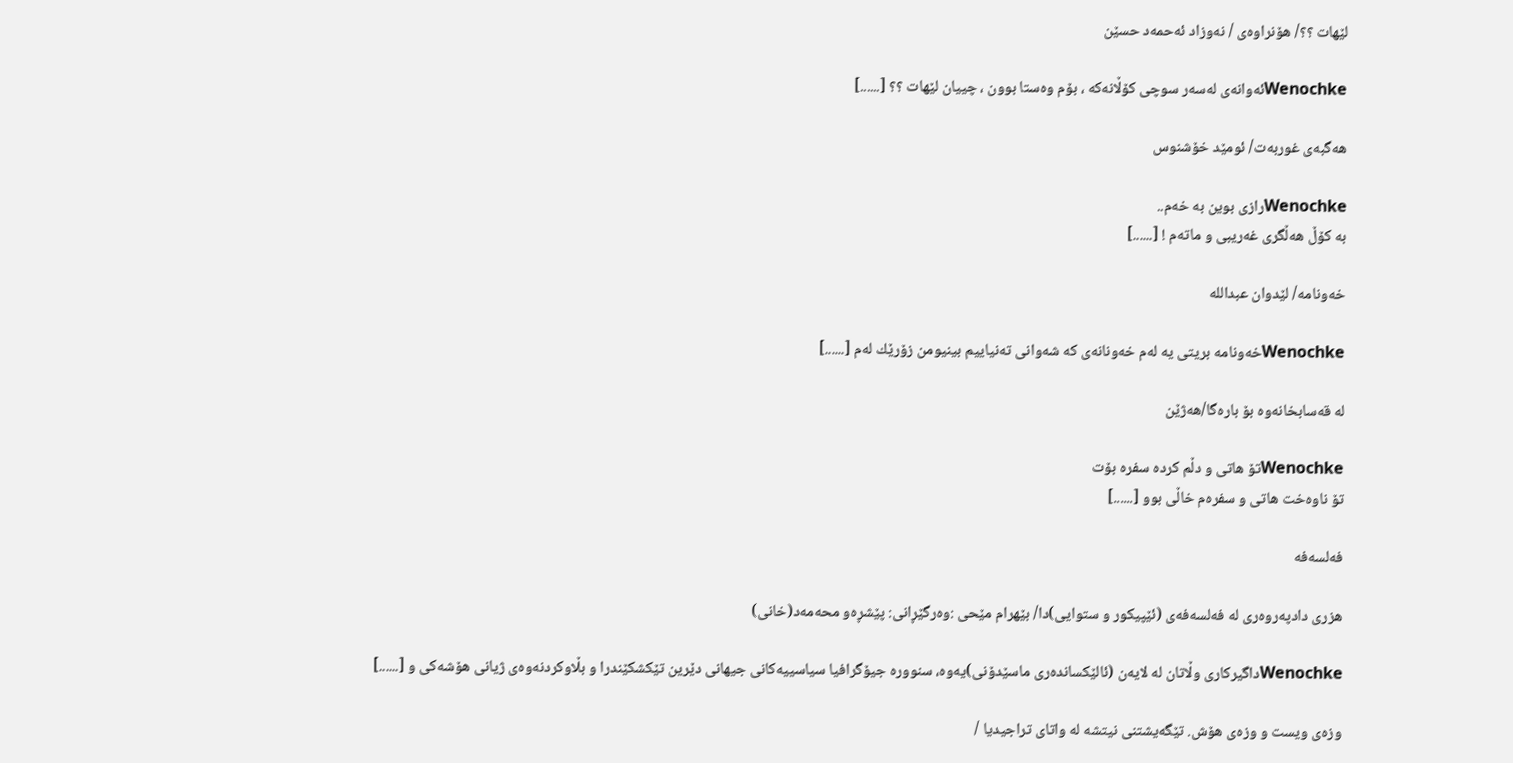لێهات ؟؟/ هۆنراوەی / نەوزاد ئەحمەد حسێن

Wenochkeئەوانەی لەسەر سوچی كۆڵانەكە ، بۆم وەستا بوون ، چییان لێهات ؟؟ [......]

هه‌گبه‌ی غوربه‌ت/ ئومێد خۆشنوس

Wenochkeرازی بوین به خه‌م..
به کۆڵ هه‌ڵگری غه‌ریبی و ماته‌م ! [......]

خەونامە/ لێدوان عبداللە

Wenochkeخەونامە بریتی یە لەم خەونانەی كە شەوانی تەنیاییم بینیومن زۆرێك لەم [......]

له‌ قه‌سابخانه‌وه‌ بۆ باره‌گا/هه‌ژێن

Wenochkeتۆ هاتی و دڵم کرده‌ سفره‌ بۆت
تۆ ناوه‌خت هاتی و سفره‌م خاڵی بوو [......]

فەلسەفە

هزری دادپەروەری لە فەلسەفەی (ئێپیكور و ستوایی)دا/ بێهرام مێحی :وەرگێڕانی: پێشڕەو محەمەد(خانی)

Wenochkeداگیركاری وڵاتان لە لایەن (ئالێكساندەری ماسێدۆنی)یەوە، سنوورە جیۆگرافیا سیاسییەكانی جیهانی دێرین تێكشكێندرا و بڵاوكردنەوەی ژیانی هۆشەكی و [......]

وزه‌ی ویست و وزه‌ی هۆش. تێگه‌یشتنی نیتشه‌ له‌ واتای تراجیدیا /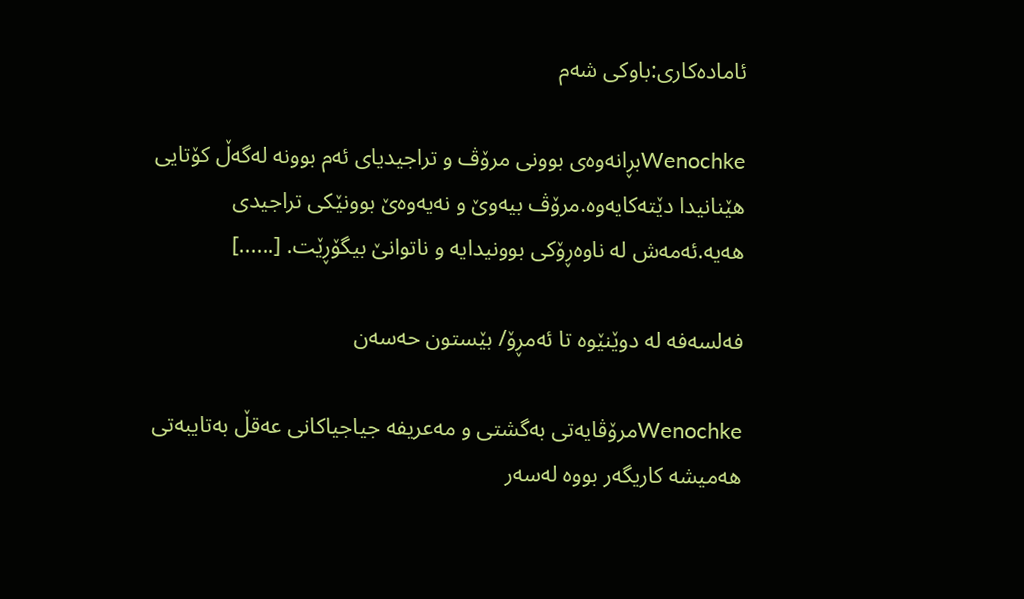ئاماده‌کاری:باوکی شه‌م

Wenochkeبڕانه‌وه‌ی بوونی مرۆڤ و تراجیدیای ئه‌م بوونه‌ له‌گه‌ڵ کۆتایی هێنانیدا دێته‌کایه‌وه‌.مرۆڤ بیه‌وێ و نه‌یه‌وه‌ێ بوونێکی تراجیدی هه‌یه‌.ئه‌مه‌ش له‌ ناوه‌ڕۆکی بوونیدایه‌ و ناتوانێ بیگۆڕێت. [......]

فه‌لسه‌فه‌ له‌ دوێنێوه‌ تا ئه‌مڕۆ/ بێستون حه‌سه‌ن

Wenochkeمرۆڤایه‌تی‌ به‌گشتی‌ و مه‌عریفه‌ جیاجیاكانی‌ عه‌قڵ به‌تایبه‌تی‌ هه‌میشه‌ كاریگه‌ر بووه‌ له‌سه‌ر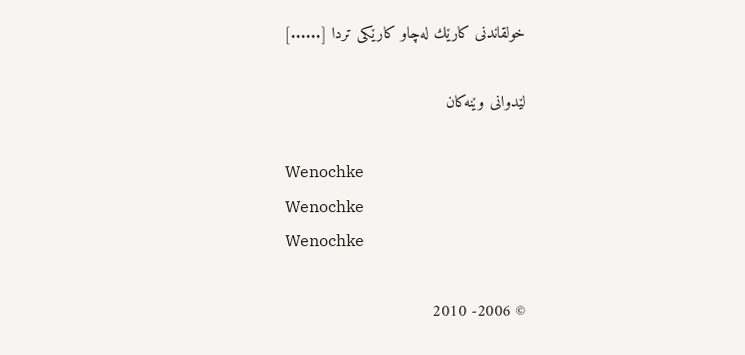خولقاندنی‌ كارێك له‌چاو كارێكی‌ تردا [......]

لێدوانی وێنەکان

Wenochke
Wenochke
Wenochke

© 2006- 2010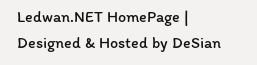Ledwan.NET HomePage | Designed & Hosted by DeSian